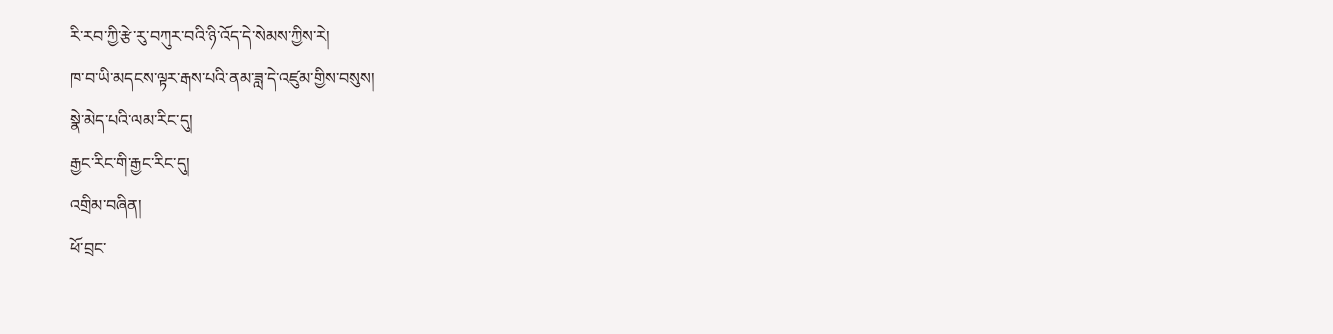རི་རབ་ཀྱི་རྩེ་རུ་བཀུར་བའི་ཉི་འོད་དེ་སེམས་ཀྱིས་རེ།
ཁ་བ་ཡི་མདངས་ལྟར་རྒས་པའི་ནམ་ཟླ་དེ་འཛུམ་གྱིས་བསུས།
སྣེ་མེད་པའི་ལམ་རིང་དུ།
རྒྱང་རིང་གི་རྒྱང་རིང་དུ།
འགྲིམ་བཞིན།
ཕོ་བྲང་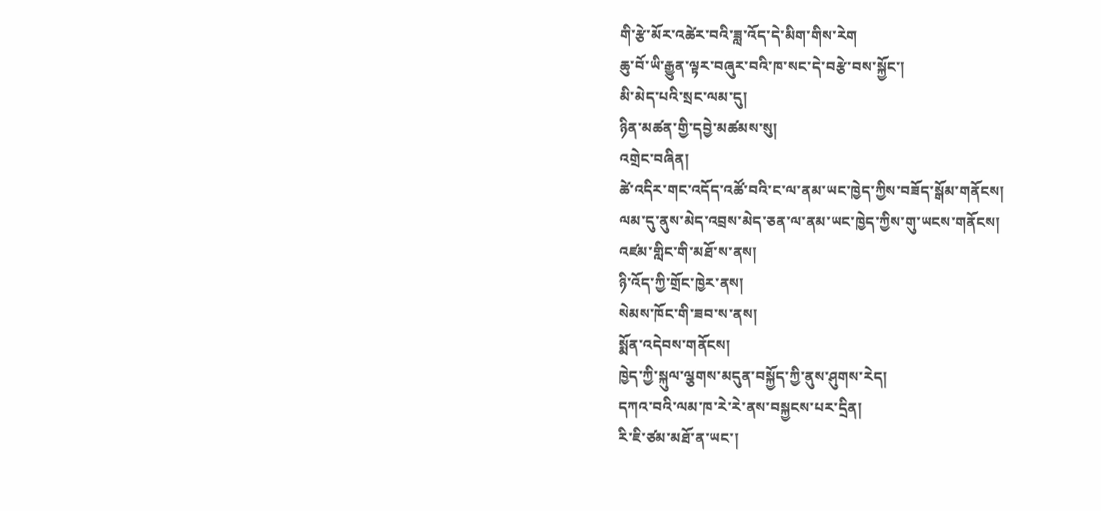གི་རྩེ་མོར་འཚེར་བའི་ཟླ་འོད་དེ་མིག་གིས་རེག
ཆུ་བོ་ཡི་རྒྱུན་ལྟར་བཞུར་བའི་ཁ་སང་དེ་བརྩེ་བས་སྐྱོང་།
མི་མེད་པའི་སྲང་ལམ་དུ།
ཉིན་མཚན་གྱི་དབྱེ་མཚམས་སུ།
འགྲེང་བཞིན།
ཚེ་འདིར་གང་འདོད་འཚོ་བའི་ང་ལ་ནམ་ཡང་ཁྱེད་ཀྱིས་བཟོད་སྒོམ་གནོངས།
ལམ་དུ་ནུས་མེད་འབྲས་མེད་ཅན་ལ་ནམ་ཡང་ཁྱེད་ཀྱིས་གུ་ཡངས་གནོངས།
འཛམ་གླིང་གི་མཐོ་ས་ནས།
ཉི་འོད་ཀྱི་གྲོང་ཁྱེར་ནས།
སེམས་ཁོང་གི་ཟབ་ས་ནས།
སྨོན་འདེབས་གནོངས།
ཁྱེད་ཀྱི་སྐུལ་ལྕགས་མདུན་བསྐྱོད་ཀྱི་ནུས་ཤུགས་རེད།
དཀའ་བའི་ལམ་ཁ་རེ་རེ་ནས་བསྐྱངས་པར་དྲིན།
རི་ཇི་ཙམ་མཐོ་ན་ཡང་།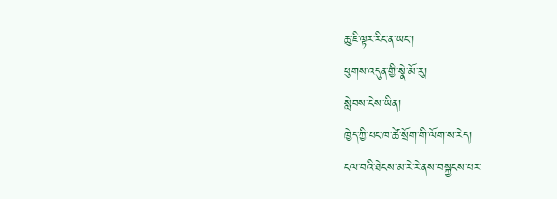ཆུ་ཇི་ལྟར་རིང་ན་ཡང་།
ཕུགས་འདུན་གྱི་སྣེ་མོ་རུ།
སླེབས་ངེས་ཡིན།
ཁྱེད་ཀྱི་པང་ཁ་ཚེ་སྲོག་གི་ལོག་ས་རེད།
ངལ་བའི་ཐེངས་མ་རེ་རེ་ནས་བསྐྱངས་པར་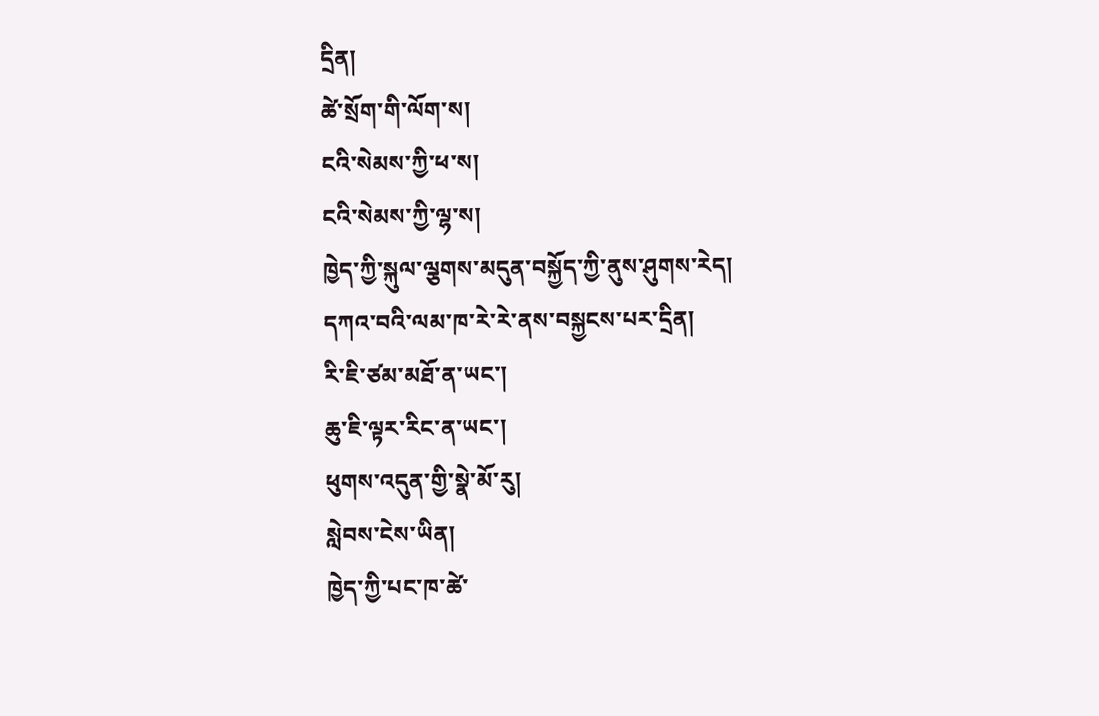དྲིན།
ཚེ་སྲོག་གི་ལོག་ས།
ངའི་སེམས་ཀྱི་ཕ་ས།
ངའི་སེམས་ཀྱི་ལྷ་ས།
ཁྱེད་ཀྱི་སྐུལ་ལྕགས་མདུན་བསྐྱོད་ཀྱི་ནུས་ཤུགས་རེད།
དཀའ་བའི་ལམ་ཁ་རེ་རེ་ནས་བསྐྱངས་པར་དྲིན།
རི་ཇི་ཙམ་མཐོ་ན་ཡང་།
ཆུ་ཇི་ལྟར་རིང་ན་ཡང་།
ཕུགས་འདུན་གྱི་སྣེ་མོ་རུ།
སླེབས་ངེས་ཡིན།
ཁྱེད་ཀྱི་པང་ཁ་ཚེ་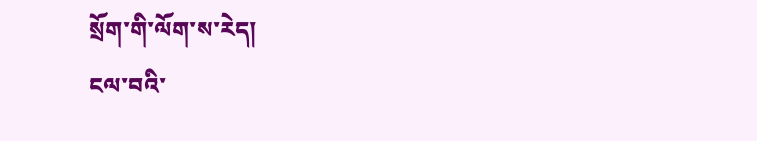སྲོག་གི་ལོག་ས་རེད།
ངལ་བའི་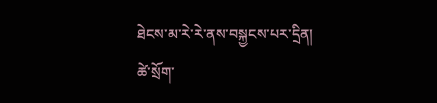ཐེངས་མ་རེ་རེ་ནས་བསྐྱངས་པར་དྲིན།
ཚེ་སྲོག་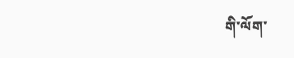གི་ལོག་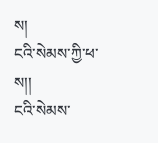ས།
ངའི་སེམས་ཀྱི་ཕ་ས།།
ངའི་སེམས་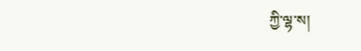ཀྱི་ལྷ་ས།